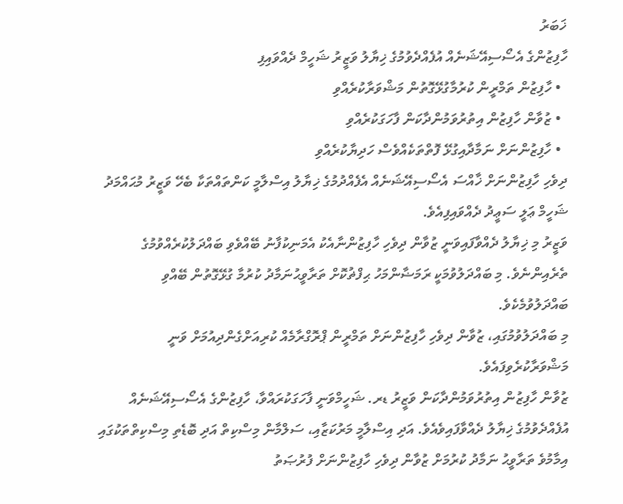ޚަބަރު
ހާފިޒުންގެ އެސޯސިއޭޝަނެއް އުފެއްދެވުމުގެ ޚިޔާލު ވަޒީރު ޝަހީމް ދެއްވައިފި
  • ހާފިޒުން ތަމްރީން ކުރުމާގުޅޭގޮތުން މަޝްވަރާކުރެއްވި
  • ޒުވާން ހާފިޒުން އިތުރުވަމުންދާކަން ފާހަގަކުރެއްވި
  • ހާފިޒުންނަށް ނަމާދާއިގުޅޭ ފޮތްތަކެއްވެސް ހަދިޔާކުރެއްވި
ދިވެހި ހާފިޒުންނަށް ޚާއްސަ އެސޯސިއޭޝަނެއް އެފެއްދުމުގެ ޚިޔާލު އިސްލާމީ ކަންތައްތަކާ ބެހޭ ވަޒީރު މުޙައްމަދު ޝަހީމް ޢަލީ ސަޢީދު ދެއްވައިފިއެވެ.
ވަޒީރު މި ޚިޔާލު ދެއްވާފައިވަނީ ޒުވާން ދިވެހި ހާފިޒުންނާއެކު އެމަނިކުފާނު ބޭއްވެވި ބައްދަލުކުރެއްވުމުގެ ތެރެއިންނެވެ. މި ބައްދަލުވުމަކީ ރަމަޟާންމަހު ޙިފްޡުކޮށް ތަރާވީޙުނަމާދު ކުރުމާ ގުޅޭގޮތުން ބޭއްވި ބައްދަލުވުމެކެވެ.
މި ބައްދަލުވުމުގައި، ޒުވާން ދިވެހި ހާފިޒުންނަށް ތަމްރީން ޕްރޮގްރާމެއް ކުރިއަށްގެންދިއުމަށް ވަނީ މަޝްވަރާކުރެވިފައެވެ.
ޒުވާން ހާފިޒުން އިތުރުވަމުންދާކަން ވަޒީރު ޑރ. ޝަހީމްވަނީ ފާހަގަކުރައްވާ، ހާފިޒުންގެ އެސޯސިއޭޝަނެއް އުފެއްދެވުމުގެ ޚިޔާލު ދެއްވާފައިވެއެވެ. އަދި އިސްލާމީ މަރުކަޒާއި، ސަލްމާން މިސްކިތް އަދި ބޮޑެތި މިސްކިތްތަކުގައި އިމާމުވެ ތަރާވީޙު ނަމާދު ކުރުމަށް ޒުވާން ދިވެހި ހާފިޒުންނަށް ފުރުޞަތު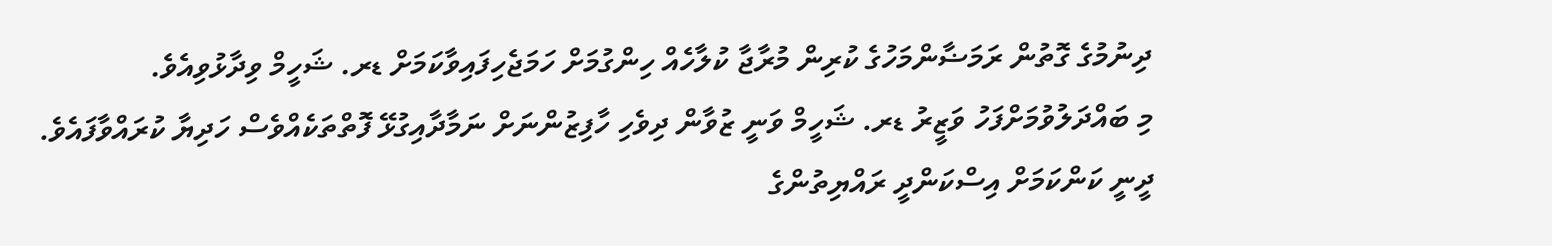ދިނުމުގެ ގޮތުން ރަމަޟާންމަހުގެ ކުރިން މުރާޖާ ކުލާހެއް ހިންގުމަށް ހަމަޖެހިފައިވާކަމަށް ޑރ. ޝަހީމް ވިދާޅުވިއެވެ.
މި ބައްދަލުވުމަށްފަހު ވަޒީރު ޑރ. ޝަހީމް ވަނީ ޒުވާން ދިވެހި ހާފިޒުންނަށް ނަމާދާއިގުޅޭ ފޮތްތަކެއްވެސް ހަދިޔާ ކުރައްވާފައެވެ.
ދީނީ ކަންކަމަށް އިސްކަންދީ ރައްޔިތުންގެ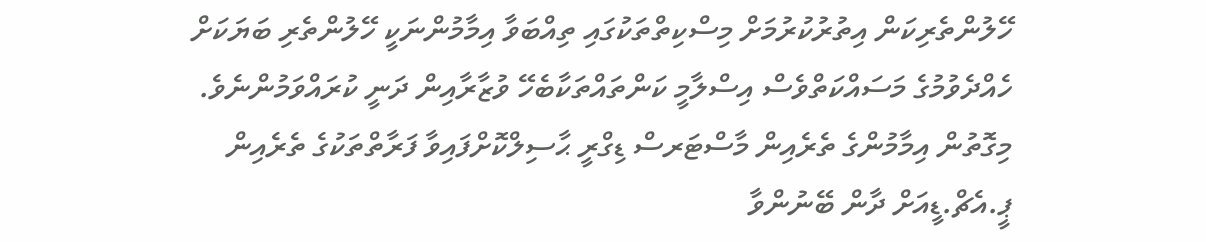ހޭލުންތެރިކަން އިތުރުކުރުމަށް މިސްކިތްތަކުގައި ތިއްބަވާ އިމާމުންނަކީ ހޭލުންތެރި ބަޔަކަށް ހެއްދެވުމުގެ މަސައްކަތްވެސް އިސްލާމީ ކަންތައްތަކާބެހޭ ވުޒާރާއިން ދަނީ ކުރައްވަމުންނެވެ.
މިގޮތުން އިމާމުންގެ ތެރެއިން މާސްޓަރސް ޑިގްރީ ޙާސިލްކޮށްފައިވާ ފަރާތްތަކުގެ ތެރެއިން ޕީ.އެޗް.ޑީއަށް ދާން ބޭނުންވާ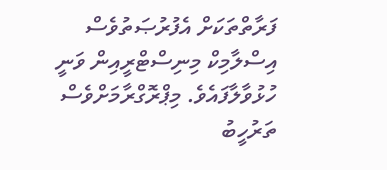ފަރާތްތަކަށް އެފުރުޞަތުވެސް އިސްލާމިކް މިނިސްޓްރީއިން ވަނީ ހުޅުވާލާފައެވެ. މިޕްރޮގްރާމަށްވެސް ތަރުހީބު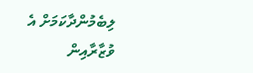ލިބެމުންދާކަމަށް އެ ވުޒާރާއިން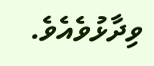ވިދާޅުވެއެވެ.